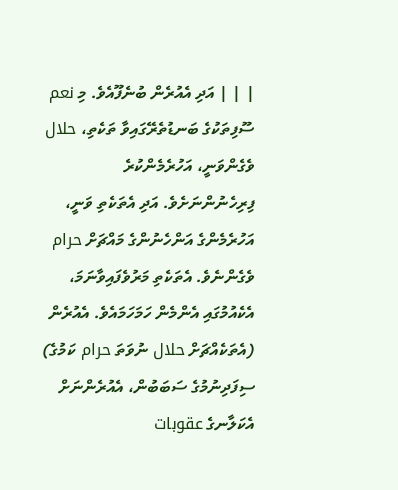| | | އަދި އެއުރެން ބުނެފޫއެވެ. މި نعم ސޫފިތަކުގެ ބަނޑުތެރޭގައިވާ ތަކެތި، حلال ވެގެންވަނީ، އަހުރެމެންކުރެ ފިރިހެނުންނަށެވެ. އަދި އެތަކެތި ވަނީ، އަހުރެމެންގެ އަންހެނުންގެ މައްޗަށް حرام ވެގެންނެވެ. އެތަކެތި މަރުވެފައިވާނަމަ، އެކެއުމުގައި އެންމެން ހަމަހަމައެވެ. އެއުރެން (އެތަކެއްޗަށް حلال ނުވަތަ حرام ކަމުގެ) ސިފަދިނުމުގެ ސަބަބުން، އެއުރެންނަށް އެކަލާނގެ عقوبات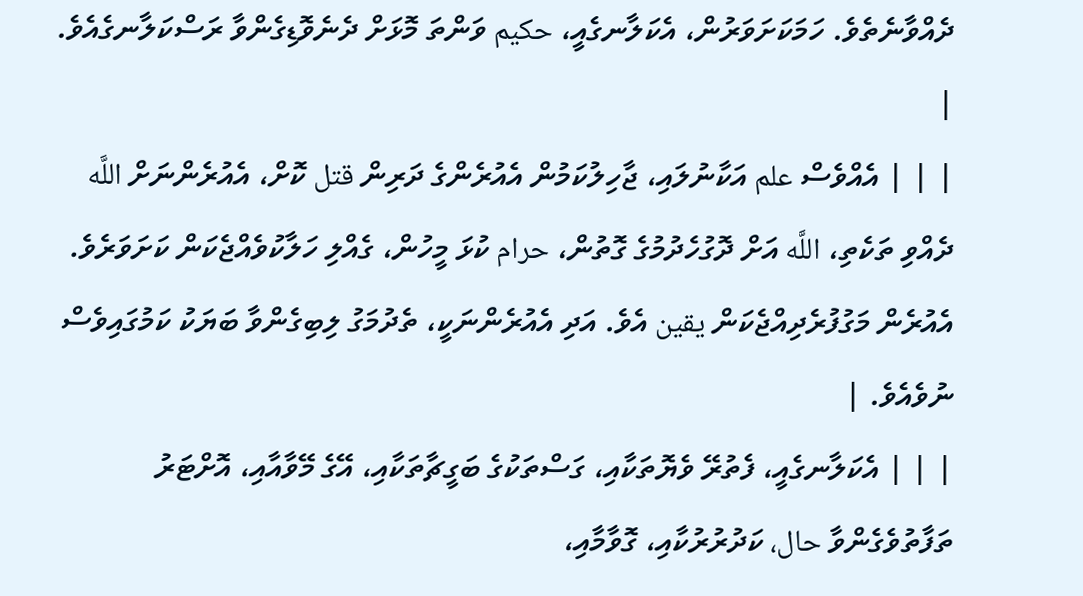ދެއްވާނެތެވެ. ހަމަކަށަވަރުން، އެކަލާނގެއީ، حكيم ވަންތަ މޮޅަށް ދެނެވޮޑިގެންވާ ރަސްކަލާނގެއެވެ. |
| | | އެއްވެސް علم އަކާނުލައި، ޖާހިލުކަމުން އެއުރެންގެ ދަރިން قتل ކޮށް، އެއުރެންނަށް اللَّه ދެއްވި ތަކެތި، اللَّه އަށް ދޮގުހެދުމުގެ ގޮތުން، حرام ކުޅަ މީހުން، ގެއްލި ހަލާކުވެއްޖެކަން ކަށަވަރެވެ. އެއުރެން މަގުފުރެދިއްޖެކަން يقين އެވެ. އަދި އެއުރެންނަކީ، ތެދުމަގު ލިބިގެންވާ ބަޔަކު ކަމުގައިވެސް ނުވެއެވެ. |
| | | އެކަލާނގެއީ، ފެތުރޭ ވެޔޮތަކާއި، ގަސްތަކުގެ ބަގީޗާތަކާއި، އޭގެ މޭވާއާއި، އޮށްޓަރު ތަފާތުވެގެންވާ حال، ކަދުރުރުކާއި، ގޮވާމާއި،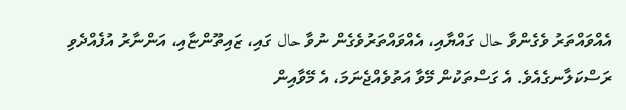އެއްވައްތަރު ވެގެންވާ حال ގައްޔާއި، އެއްވައްތަރުވެގެން ނުވާ حال ގައި، ޒައިތޫންޏާއި، އަންނާރު އުފެއްދެވި ރަސްކަލާނގެއެވެ. އެ ގަސްތަކުން މޭވާ އަތުވެއްޖެނަމަ، އެ މޭވާއިން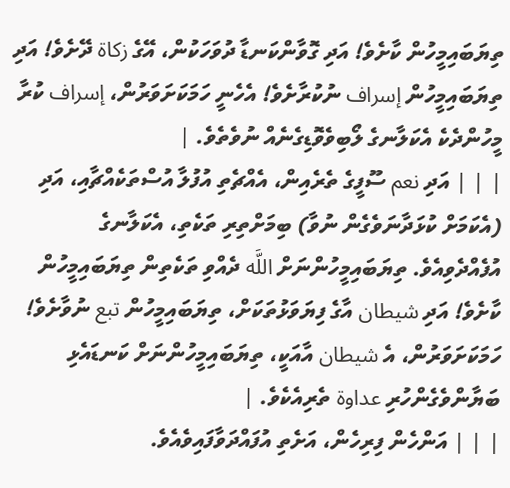ތިޔަބައިމީހުން ކާށެވެ! އަދި ގޮވާންކަނޑާ ދުވަހަކުން، އޭގެ زكاة ދޭށެވެ! އަދި ތިޔަބައިމީހުން إسراف ނުކުރާށެވެ! އެހެނީ ހަމަކަށަވަރުން، إسراف ކުރާ މީހުންދެކެ އެކަލާނގެ ލޯބިވެވޮޑިގެނެއް ނުވެތެވެ. |
| | | އަދި نعم ސޫފީގެ ތެރެއިން، އެއްޗެތި އުފުލާ އުސްތަކެއްޗާއި، އަދި (އެކަމަށް ކުޅަދާނަވެގެން ނުވާ) ބިމަށްތިރި ތަކެތި، އެކަލާނގެ އުފެއްދެވިއެވެ. ތިޔަބައިމީހުންނަށް اللَّه ދެއްވި ތަކެތިން ތިޔަބައިމީހުން ކާށެވެ! އަދި شيطان އާގެ ފިޔަވަޅުތަކަށް، ތިޔަބައިމީހުން تبع ނުވާށެވެ! ހަމަކަށަވަރުން، އެ شيطان އާއަކީ، ތިޔަބައިމީހުންނަށް ކަނޑައެޅި ބަޔާންވެގެންހުރި عداوة ތެރިއެކެވެ. |
| | | އަންހެން ފިރިހެން، އަށެތި އުފައްދަވާފައިވެއެވެ.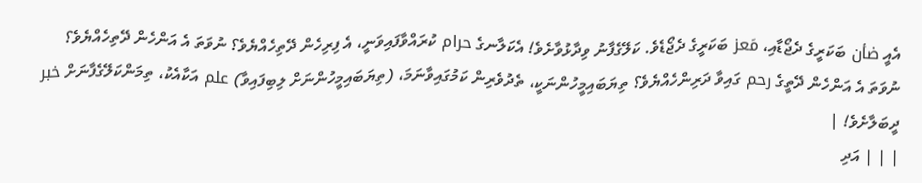އެއީ ضأن ބަކަރީގެ ދެޖޯޑާއި، مَعز ބަކަރީގެ ދެޖޯޑެވެ. ކަލޭގެފާނު ވިދާޅުވާށެވެ! އެކަލާނގެ حرام ކުރައްވާފައިވަނީ، އެ ފިރިހެން ދޭތިހެއްޔެވެ؟ ނުވަތަ އެ އަންހެން ދޭތިހެއްޔެވެ؟ ނުވަތަ އެ އަންހެން ދޭތީގެ رحم ގައިވާ ދަރިންހެއްޔެވެ؟ ތިޔަބައިމީހުންނަކީ، ތެދުވެރިން ކަމުގައިވާނަމަ، (ތިޔަބައިމީހުންނަށް ލިބިފައިވާ) علم އަކާއެކު، ތިމަންކަލޭގެފާނަށް خبر ދީބަލާށެވެ! |
| | | އަދި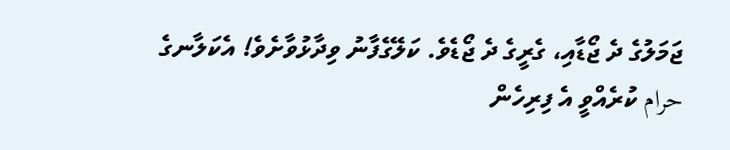ޖަމަލުގެ ދެ ޖޯޑާއި، ގެރީގެ ދެ ޖޯޑެވެ. ކަލޭގެފާނު ވިދާޅުވާށެވެ! އެކަލާނގެ حرام ކުރެއްވީ އެ ފިރިހެން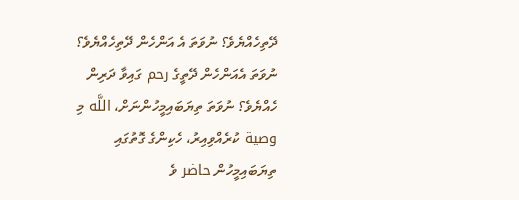ދޭތިހެއްޔެވެ؟ ނުވަތަ އެ އަންހެން ދޭތިހެއްޔެވެ؟ ނުވަތަ އެއަންހެން ދޭތީގެ رحم ގައިވާ ދަރިން ހެއްޔެވެ؟ ނުވަތަ ތިޔަބައިމީހުންނަށް، اللَّه މި وصية ކުރެއްވިއިރު، ހެކިންގެ ގޮތުގައި ތިޔަބައިމީހުން حاضر ވެ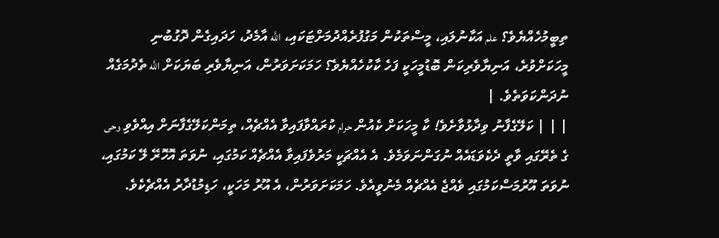ތިބީމުހެއްޔެވެ؟ علم އަކާނުލައި، މީސްތަކުން މަގުފުރެއްދުމަށްޓަކައި، اللَّه އާމެދު، ހަދައިގެން ދޮގުބުނި މީހަކަށްވުރެ، އަނިޔާވެރިކަން ބޮޑުމީހަކީ ފަހެ ކާކުހެއްޔެވެ؟ ހަމަކަށަވަރުން، އަނިޔާވެރި ބަޔަކަށް اللَّه ތެދުމަގެއް ނުދަންކަވަތެވެ. |
| | | ކަލޭގެފާނު ވިދާޅުވާށެވެ! ކާ މީހަކަށް ކެއުން حرام ކުރައްވާފައިވާ އެއްޗެއް، ތިމަންކަލޭގެފާނަށް އިއްވެވި وحى ގެ ތެރޭގައި ވާތީ ދެކެވަޑައެއް ނުގަންނަވަމެވެ. އެ އެއްޗަކީ މަރުވެފައިވާ އެއްޗެއް ކަމުގައި، ނުވަތަ އޮހޮރޭ ލޭ ކަމުގައި، ނުވަތަ އޫރުމަސްކަމުގައި ވެއްޖެ އެއްޗެއް މެނުވީއެވެ. ހަމަކަށަވަރުން، އެ އޫރު މަހަކީ، ހަޑިމުޑުދާރު އެއްޗެކެވެ.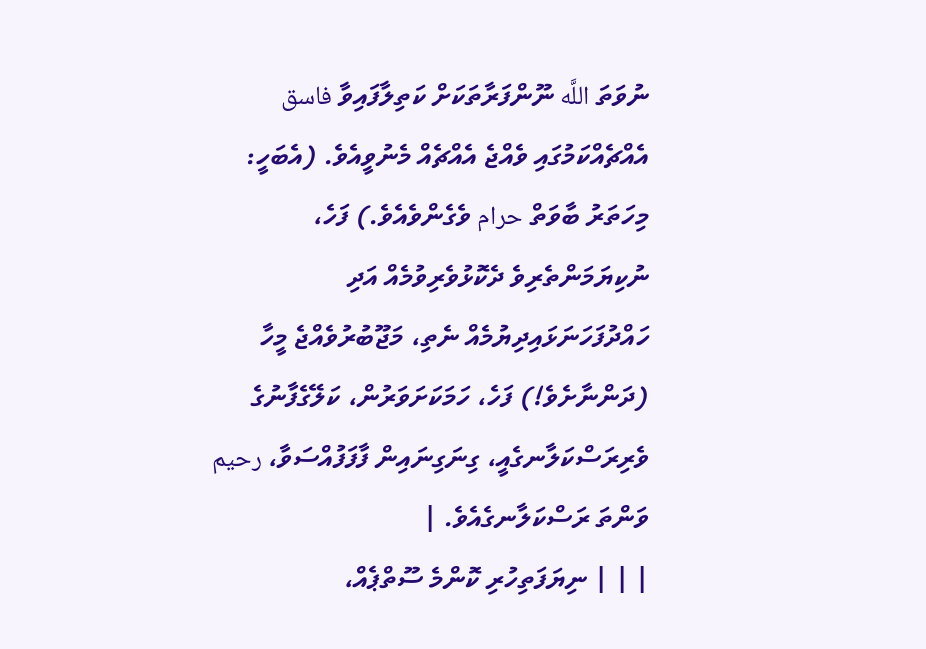ނުވަތަ اللَّه ނޫންފަރާތަކަށް ކަތިލާފައިވާ فاسق އެއްޗެއްކަމުގައި ވެއްޖެ އެއްޗެއް މެނުވީއެވެ. (އެބަހީ: މިހަތަރު ބާވަތް حرام ވެގެންވެއެވެ.) ފަހެ، ނުކިޔަމަންތެރިވެ ދެކޮޅުވެރިވުމެއް އަދި ހައްދުފަހަނަޅައިދިޔުމެއް ނެތި، މަޖޫބުރުވެއްޖެ މީހާ (ދަންނާށެވެ!) ފަހެ، ހަމަކަށަވަރުން، ކަލޭގެފާނުގެ ވެރިރަސްކަލާނގެއީ، ގިނަގިނައިން ފާފަފުއްސަވާ، رحيم ވަންތަ ރަސްކަލާނގެއެވެ. |
| | | ނިޔަފަތިހުރި ކޮންމެ ސޫތްޕެއް،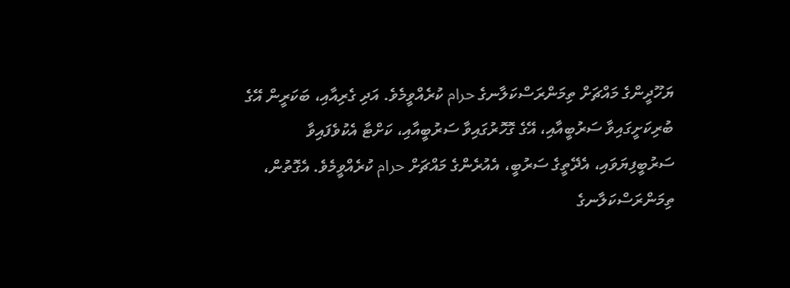ޔަހޫދީންގެ މައްޗަށް ތިމަންރަސްކަލާނގެ حرام ކުރެއްވީމެވެ. އަދި ގެރިއާއި، ބަކަރީން އޭގެ ބުރިކަށީގައިވާ ސަރުބީއާއި، އޭގެ ގޮހޮރުގައިވާ ސަރުބީއާއި، ކަށްޓާ އެކުވެފައިވާ ސަރުބީފިޔަވައި، އެދޭތީގެ ސަރުބީ، އެއުރެންގެ މައްޗަށް حرام ކުރެއްވީމެވެ. އެގޮތުން، ތިމަންރަސްކަލާނގެ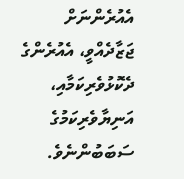އެއުރެންނަށް ޖަޒާދެއްވީ، އެއުރެންގެ ދެކޮޅުވެރިކަމާއި، އަނިޔާވެރިކަމުގެ ސަބަބުންނެވެ.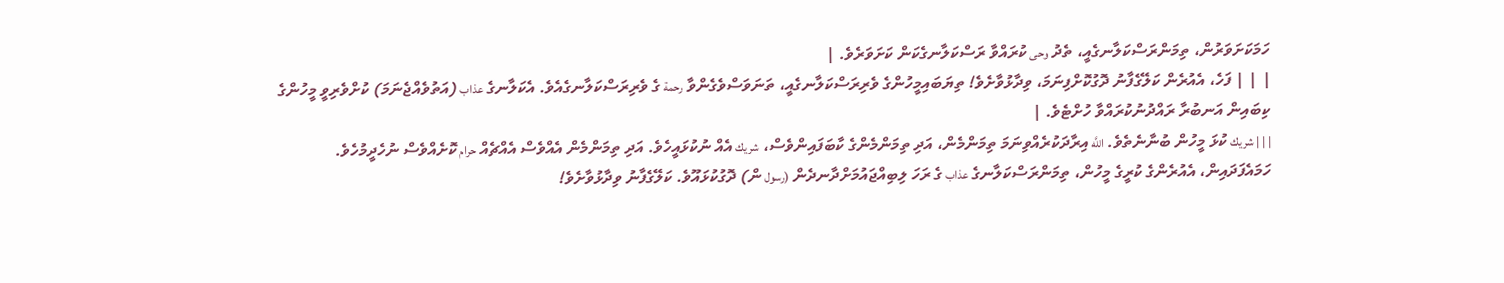ހަމަކަށަވަރުން، ތިމަންރަސްކަލާނގެއީ، ތެދު وحى ކުރައްވާ ރަސްކަލާނގެކަން ކަށަވަރެވެ. |
| | | ފަހެ، އެއުރެން ކަލޭގެފާނު ދޮގުކޮށްފިނަމަ، ވިދާޅުވާށެވެ! ތިޔަބައިމީހުންގެ ވެރިރަސްކަލާނގެއީ، ތަނަވަސްވެގެންވާ رحمة ގެ ވެރިރަސްކަލާނގެއެވެ. އެކަލާނގެ عذاب (އަތުވެއްޖެނަމަ) ކުށްވެރިވީ މީހުންގެ ކިބައިން އަނބުރާ ރައްދުނުކުރައްވާ ހުށްޓެވެ. |
| | | شريك ކުޅަ މީހުން ބުނާނެތެވެ. اللَّه އިރާދަކުރެއްވިނަމަ ތިމަންމެން، އަދި ތިމަންމެންގެ ކާބަފައިންވެސް، شريك އެއް ނުކުޅައީހެވެ. އަދި ތިމަންމެން އެއްވެސް އެއްޗެއް حرام ކޮށެއްވެސް ނުހެދީމުހެވެ. ހަމައެފަދައިން، އެއުރެންގެ ކުރީގެ މީހުން، ތިމަންރަސްކަލާނގެ عذاب ގެ ރަހަ ލިބިއްޖައުމަށްދާނދެން (رسول ން) ދޮގުކުޅައޫވެ. ކަލޭގެފާނު ވިދާޅުވާށެވެ!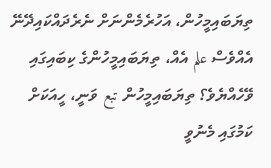ތިޔަބައިމީހުން، އަހުރެމެންނަށް ނެރެދައްކައިދޭނޭ އެއްވެސް علم އެއް، ތިޔަބައިމީހުންގެ ކިބައިގައި ވޭހެއްޔެވެ؟ ތިޔަބައިމީހުން تبع ވަނީ، ހީއަކަށް ކަމުގައި މެނުވީ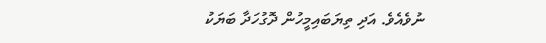ނުވެއެވެ. އަދި ތިޔަބައިމީހުން ދޮގުހަދާ ބަޔަކު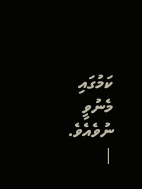ކަމުގައި މެނުވީ ނުވެއެވެ. |